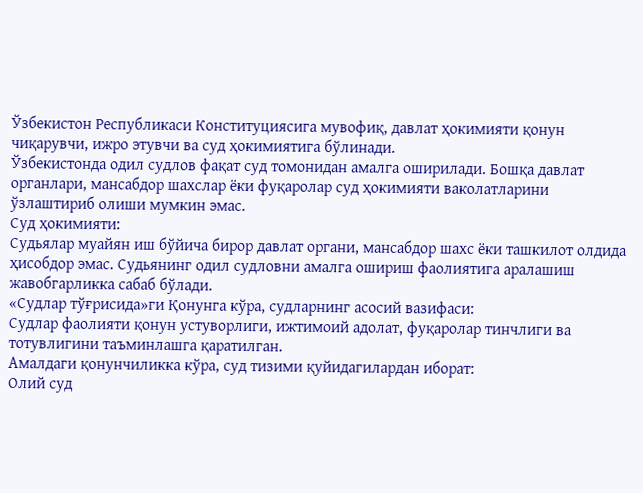Ўзбекистон Республикаси Конституциясига мувофиқ, давлат ҳокимияти қонун чиқарувчи, ижро этувчи ва суд ҳокимиятига бўлинади.
Ўзбекистонда одил судлов фақат суд томонидан амалга оширилади. Бошқа давлат органлари, мансабдор шахслар ёки фуқаролар суд ҳокимияти ваколатларини ўзлаштириб олиши мумкин эмас.
Суд ҳокимияти:
Судьялар муайян иш бўйича бирор давлат органи, мансабдор шахс ёки ташкилот олдида ҳисобдор эмас. Судьянинг одил судловни амалга ошириш фаолиятига аралашиш жавобгарликка сабаб бўлади.
«Судлар тўғрисида»ги Қонунга кўра, судларнинг асосий вазифаси:
Судлар фаолияти қонун устуворлиги, ижтимоий адолат, фуқаролар тинчлиги ва тотувлигини таъминлашга қаратилган.
Амалдаги қонунчиликка кўра, суд тизими қуйидагилардан иборат:
Олий суд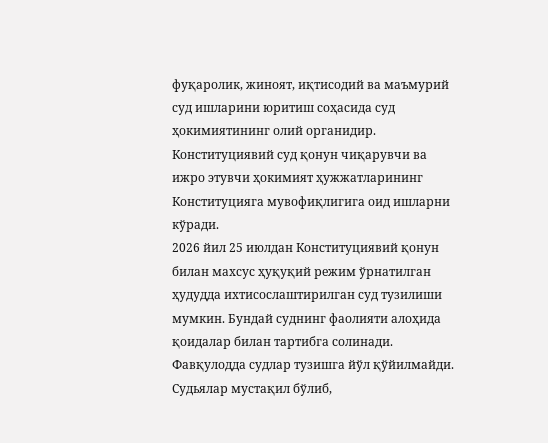фуқаролик, жиноят, иқтисодий ва маъмурий суд ишларини юритиш соҳасида суд ҳокимиятининг олий органидир.
Конституциявий суд қонун чиқарувчи ва ижро этувчи ҳокимият ҳужжатларининг Конституцияга мувофиқлигига оид ишларни кўради.
2026 йил 25 июлдан Конституциявий қонун билан махсус ҳуқуқий режим ўрнатилган ҳудудда ихтисослаштирилган суд тузилиши мумкин. Бундай суднинг фаолияти алоҳида қоидалар билан тартибга солинади.
Фавқулодда судлар тузишга йўл қўйилмайди.
Судьялар мустақил бўлиб,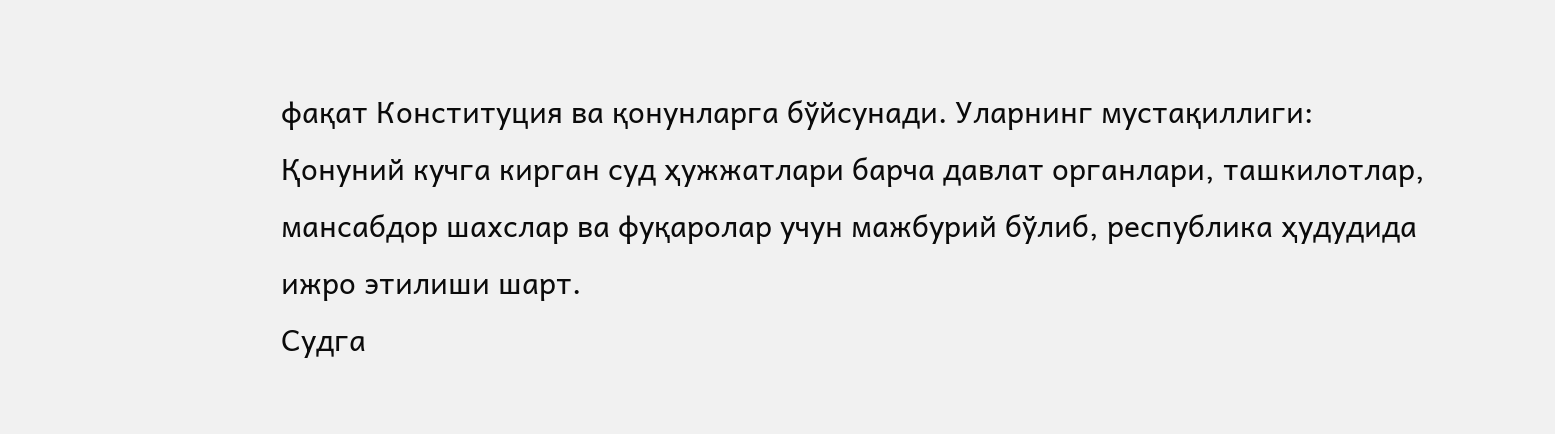фақат Конституция ва қонунларга бўйсунади. Уларнинг мустақиллиги:
Қонуний кучга кирган суд ҳужжатлари барча давлат органлари, ташкилотлар, мансабдор шахслар ва фуқаролар учун мажбурий бўлиб, республика ҳудудида ижро этилиши шарт.
Судга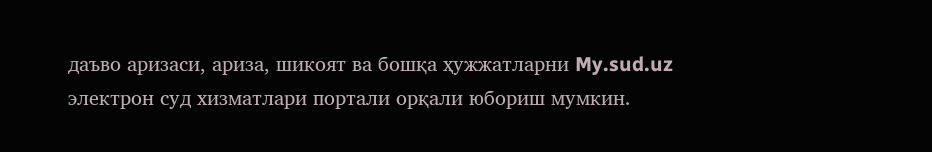даъво аризаси, ариза, шикоят ва бошқа ҳужжатларни My.sud.uz электрон суд хизматлари портали орқали юбориш мумкин.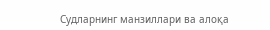Судларнинг манзиллари ва алоқа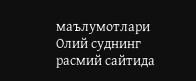маълумотлари Олий суднинг расмий сайтида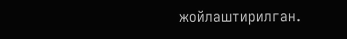жойлаштирилган.